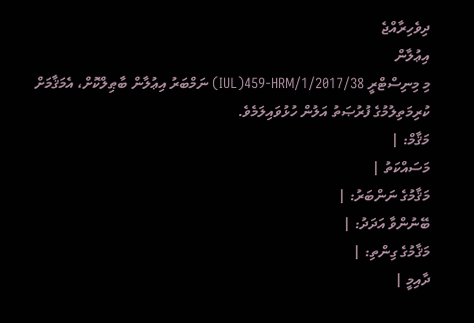ދިވެހިރާއްޖެ
އިޢުލާން
މި މިނިސްޓްރީ IUL)459-HRM/1/2017/38) ނަމްބަރު އިޢުލާން ބާޠިލްކޮށް، އެމަޤާމަށް ކުރިމަތިލުމުގެ ފުރުޞަތު އަލުން ހުޅުވައިލަމެވެ.
މަޤާމް: |
މަސައްކަތު |
މަޤާމުގެ ނަންބަރު: |
ބޭނުންވާ އަދަދު: |
މަޤާމުގެ ގިންތި: |
ދާއިމީ |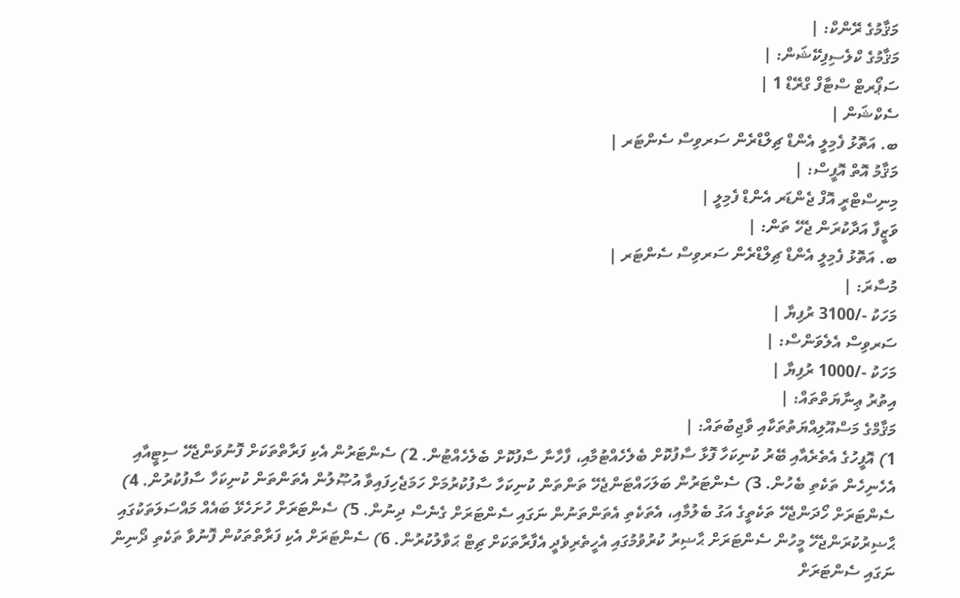މަޤާމުގެ ރޭންކް: |
މަޤާމުގެ ކްލެސިފިކޭޝަން: |
ސަޕޯރޓް ސްޓާފް ގްރޭޑް 1 |
ސެކްޝަން |
ބ. އަތޮޅު ފެމިލީ އެންޑް ޗިލްޑްރެން ސަރވިސް ސެންޓަރ |
މަޤާމު އޮތް އޮފީސް: |
މިނިސްޓްރީ އޮފް ޖެންޑަރ އެންޑް ފެމިލީ |
ވަޒީފާ އަދާކުރަން ޖެހޭ ތަން: |
ބ. އަތޮޅު ފެމިލީ އެންޑް ޗިލްޑްރެން ސަރވިސް ސެންޓަރ |
މުސާރަ: |
މަހަކު -/3100 ރުފިޔާ |
ސަރވިސް އެލެވަންސް: |
މަހަކު -/1000 ރުފިޔާ |
އިތުރު ޢިނާޔަތްތައް: |
މަޤާމްގެ މަސްއޫލިއްޔަތުތަކާއި ވާޖިބުތައް: |
1) އޮފީހުގެ އެތެރެއާއި ބޭރު ކުނިކަހާ ފޮޅާ ސާފުކޮށް ބެލެހެއްޓުމާއި، ފާހާނާ ސާފުކޮށް ބެލެހެއްޓުން. 2) ސެންޓަރުން އެކި ފަރާތްތަކަށް ފޮނުވަންޖެހޭ ސިޓީއާއި އެހެނިހެން ތަކެތި ބެހުން. 3) ސެންޓަރުން ބަލަހައްޓަންޖެހޭ ތަންތަން ކުނިކަހާ ސާފުކުރުމަށް ހަމަޖެހިފައިވާ އުޞޫލުން އެތަންތަން ކުނިކަހާ ސާފުކުރުން. 4) ސެންޓަރަށް ހޯދަންޖެހޭ ތަކެތީގެ އަގު ބެލުމާއި، އެތަކެތި އެތަންތަނުން ނަގައި ސެންޓަރަށް ގެނެސް ދިނުން. 5) ސެންޓަރަށް ހުށަހެޅޭ ބައެއް މައްސަލަތަކުގައި ޙާޟިރުކުރަންޖެހޭ މީހުން ސެންޓަރަށް ޙާޟިރު ކުރުވުމުގައި އެހީތެރިވެދީ އެފާރާތަކަށް ޗިޓް ޙަވާލުކުރުން. 6) ސެންޓަރަށް އެކި ފަރާތްތަކުން ފޮނުވާ ތަކެތި ދޯނިން ނަގައި ސެންޓަރަށް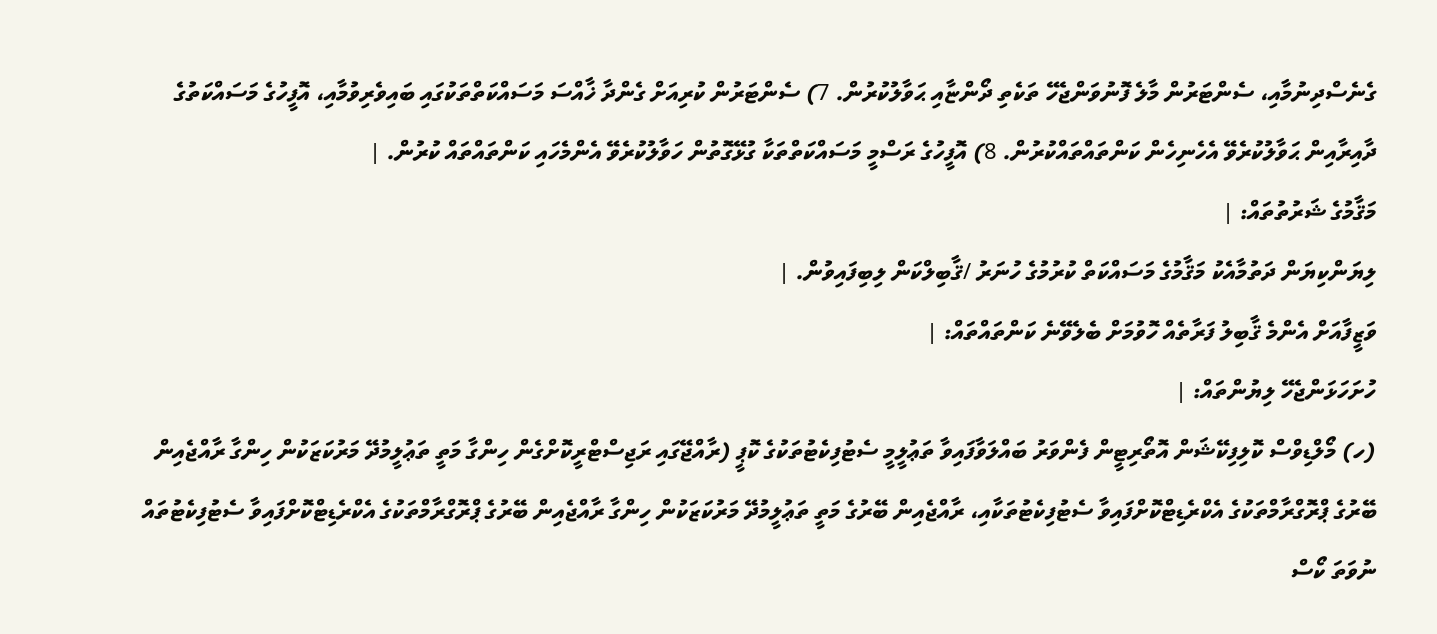ގެނެސްދިނުމާއި، ސެންޓަރުން މާލެ ފޮނުވަންޖެހޭ ތަކެތި ދޯންޏާއި ޙަވާލުކުރުން. 7) ސެންޓަރުން ކުރިއަށް ގެންދާ ޚާއްސަ މަސައްކަތްތަކުގައި ބައިވެރިވުމާއި، އޮފީހުގެ މަސައްކަތުގެ ދާއިރާއިން ޙަވާލުކުރެވޭ އެހެނިހެން ކަންތައްތައްކުރުން. 8) އޮފީހުގެ ރަސްމީ މަސައްކަތްތަކާ ގުޅޭގޮތުން ހަވާލުކުރެވޭ އެންމެހައި ކަންތައްތައް ކުރުން. |
މަޤާމުގެ ޝަރުތުތައް: |
ލިޔަންކިޔަން ދަތުމާއެކު މަޤާމުގެ މަސައްކަތް ކުރުމުގެ ހުނަރު /ޤާބިލްކަން ލިބިފައިވުން. |
ވަޒީފާއަށް އެންމެ ޤާބިލު ފަރާތެއް ހޮވުމަށް ބެލެވޭނެ ކަންތައްތައް: |
ހުށަހަޅަންޖެހޭ ލިޔުންތައް: |
(ހ) މޯލްޑިވްސް ކޮލިފިކޭޝަން އޮތޯރިޓީން ފެންވަރު ބައްލަވާފައިވާ ތަޢުލީމީ ސެޓުފިކެޓުތަކުގެ ކޮޕީ (ރާއްޖޭގައި ރަޖިސްޓްރީކޮށްގެން ހިންގާ މަތީ ތަޢުލީމުދޭ މަރުކަޒަކުން ހިންގާ ރާއްޖެއިން ބޭރުގެ ޕްރޮގްރާމްތަކުގެ އެކްރެޑިޓްކޮށްފައިވާ ސެޓުފިކެޓުތަކާއި، ރާއްޖެއިން ބޭރުގެ މަތީ ތަޢުލީމުދޭ މަރުކަޒަކުން ހިންގާ ރާއްޖެއިން ބޭރުގެ ޕްރޮގްރާމްތަކުގެ އެކްރެޑިޓްކޮށްފައިވާ ސެޓުފިކެޓުތައް ނުވަތަ ކޯސް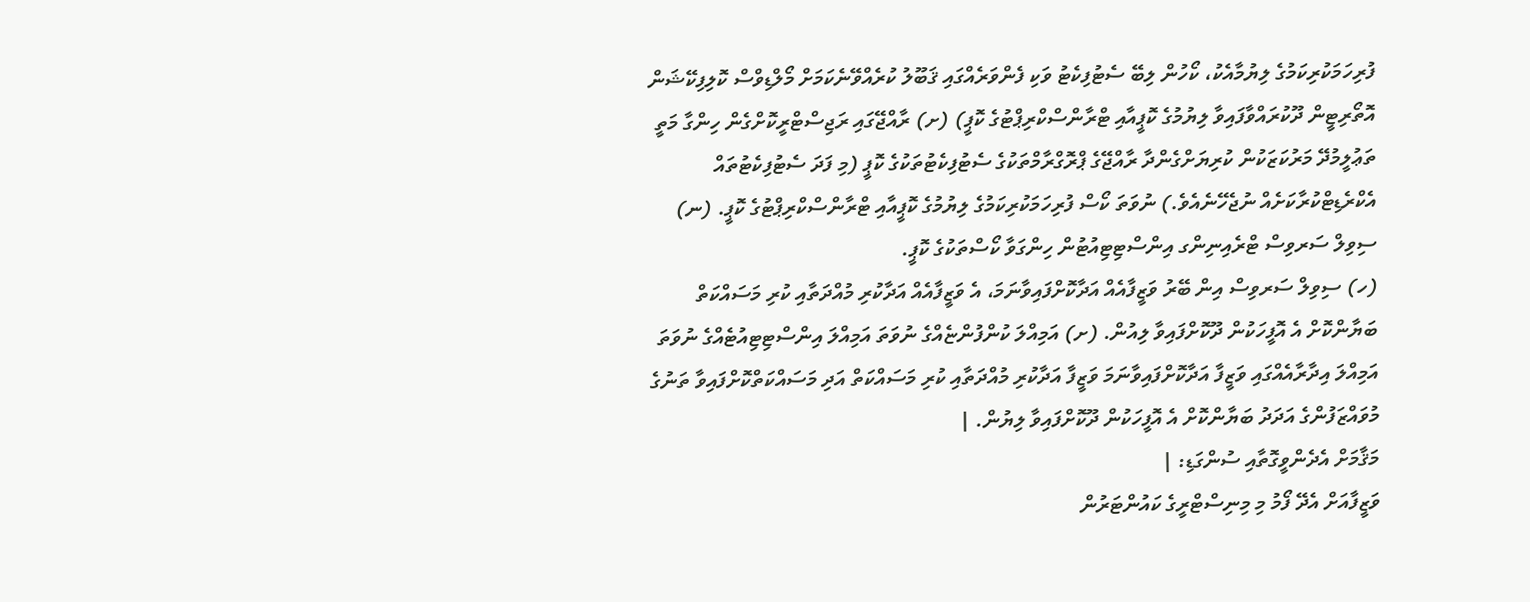ފުރިހަމަކުރިކަމުގެ ލިޔުމާއެކު، ކޯހުން ލިބޭ ސެޓުފިކެޓު ވަކި ފެންވަރެއްގައި ޤަބޫލު ކުރެއްވޭނެކަމަށް މޯލްޑިވްސް ކޮލިފިކޭޝަން އޮތޯރިޓީން ދޫކުރައްވާފައިވާ ލިޔުމުގެ ކޮޕީއާއި ޓްރާންސްކްރިޕްޓުގެ ކޮޕީ) (ށ) ރާއްޖޭގައި ރަޖިސްޓްރީކޮށްގެން ހިންގާ މަތީ ތަޢުލީމުދޭ މަރުކަޒަކުން ކުރިޔަށްގެންދާ ރާއްޖޭގެ ޕްރޮގްރާމްތަކުގެ ސެޓުފިކެޓުތަކުގެ ކޮޕީ (މި ފަދަ ސެޓުފިކެޓުތައް އެކްރެޑިޓްކުރާކަށެއް ނުޖެހޭނެއެވެ.) ނުވަތަ ކޯސް ފުރިހަމަކުރިކަމުގެ ލިޔުމުގެ ކޮޕީއާއި ޓްރާންސްކްރިޕްޓުގެ ކޮޕީ. (ނ) ސިވިލް ސަރވިސް ޓްރެއިނިންގ އިންސްޓިޓިއުޓުން ހިންގަވާ ކޯސްތަކުގެ ކޮޕީ.
(ހ) ސިވިލް ސަރވިސް އިން ބޭރު ވަޒީފާއެއް އަދާކޮށްފައިވާނަމަ، އެ ވަޒީފާއެއް އަދާކުރި މުއްދަތާއި ކުރި މަސައްކަތް ބަޔާންކޮށް އެ އޮފީހަކުން ދޫކޮށްފައިވާ ލިއުން. (ށ) އަމިއްލަ ކުންފުންޏެއްގެ ނުވަތަ އަމިއްލަ އިންސްޓިޓިއުޓެއްގެ ނުވަތަ އަމިއްލަ އިދާރާއެއްގައި ވަޒީފާ އަދާކޮށްފައިވާނަމަ ވަޒީފާ އަދާކުރި މުއްދަތާއި ކުރި މަސައްކަތް އަދި މަސައްކަތްކޮށްފައިވާ ތަނުގެ މުވައްޒަފުންގެ އަދަދު ބަޔާންކޮށް އެ އޮފީހަކުން ދޫކޮށްފައިވާ ލިޔުން. |
މަޤާމަށް އެދެންވީގޮތާއި ސުންގަޑި: |
ވަޒީފާއަށް އެދޭ ފޯމު މި މިނިސްޓްރީގެ ކައުންޓަރުން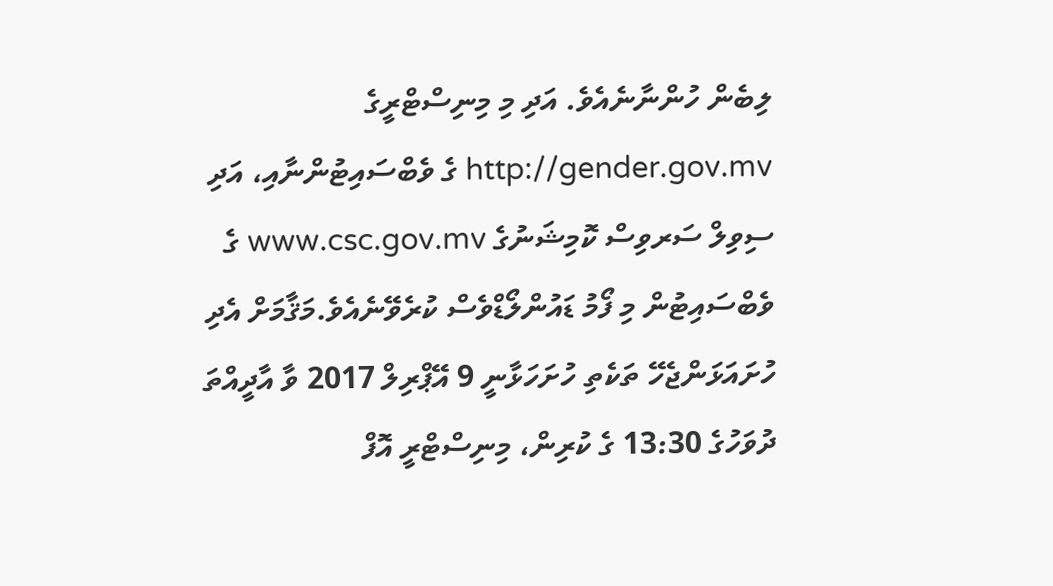ލިބެން ހުންނާނެއެވެ. އަދި މި މިނިސްޓްރީގެ http://gender.gov.mv ގެ ވެބްސައިޓުންނާއި، އަދި ސިވިލް ސަރވިސް ކޮމިޝަނުގެ www.csc.gov.mv ގެ ވެބްސައިޓުން މި ފޯމު ޑައުންލޯޑްވެސް ކުރެވޭނެއެވެ.މަޤާމަށް އެދި ހުށައަޅަންޖެހޭ ތަކެތި ހުށަހަޅާނީ 9 އޭޕްރިލް 2017 ވާ އާދީއްތަ ދުވަހުގެ 13:30 ގެ ކުރިން، މިނިސްޓްރީ އޮފް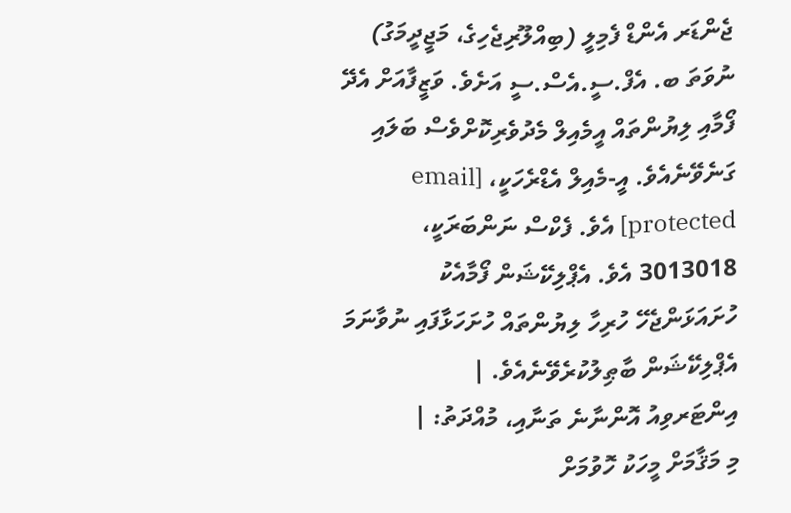ޖެންޑަރ އެންޑް ފެމިލީ (ބިއްލޫރިޖެހިގެ، މަޖީދީމަގު) ނުވަތަ ބ. އެފް.ސީ.އެސް.ސީ އަށެވެ. ވަޒީފާއަށް އެދޭ ފޯމާއި ލިޔުންތައް އީމެއިލް މެދުވެރިކޮށްވެސް ބަލައި ގަނެވޭނެއެވެ. އީ-މެއިލް އެޑްރެހަކީ، [email protected] އެވެ. ފެކްސް ނަންބަރަކީ، 3013018 އެވެ. އެޕްލިކޭޝަން ފޯމާއެކު ހުށައަޅަންޖެހޭ ހުރިހާ ލިޔުންތައް ހުށަހަޅާފައި ނުވާނަމަ އެޕްލިކޭޝަން ބާޠިލުކުރެވޭނެއެވެ. |
އިންޓަރވިއު އޮންނާނެ ތަނާއި، މުއްދަތު: |
މި މަޤާމަށް މީހަކު ހޮވުމަށް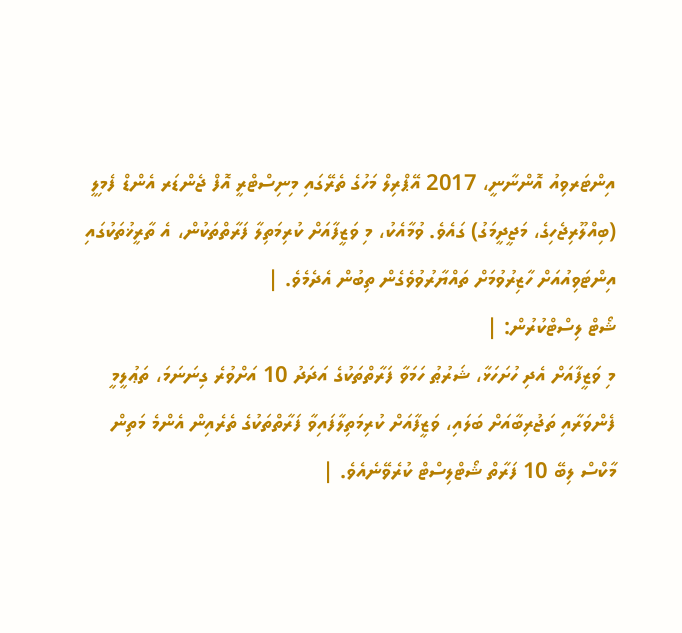އިންޓަރވިއު އޮންނާނީ، 2017 އޭޕްރިލް މަހުގެ ތެރޭގައި މިނިސްޓްރީ އޮފް ޖެންޑަރ އެންޑް ފެމިލީ (ބިއްލޫރިޖެހިގެ، މަޖީދީމަގު) ގައެވެ. ވުމާއެކު، މި ވަޒީފާއަށް ކުރިމަތިލާ ފަރާތްތަކުން، އެ ތާރީޚުތަކުގައި އިންޓަވިއުއަށް ހާޒިރުވުމަށް ތައްޔާރުވުވެގެން ތިބުން އެދެމެވެ. |
ޝޯޓް ލިސްޓްކުރުން: |
މި ވަޒީފާއަށް އެދި ހުށަހަޅާ، ޝަރުޠު ހަމަވާ ފަރާތްތަކުގެ އަދަދު 10 އަށްވުރެ ގިނަނަމަ، ތަޢުލީމީ ފެންވަރާއި ތަޖުރިބާއަށް ބަލައި، ވަޒީފާއަށް ކުރިމަތިލާފައިވާ ފަރާތްތަކުގެ ތެރެއިން އެންމެ މަތިން މާކްސް ލިބޭ 10 ފަރާތް ޝޯޓްލިސްޓް ކުރެވޭނެއެވެ. |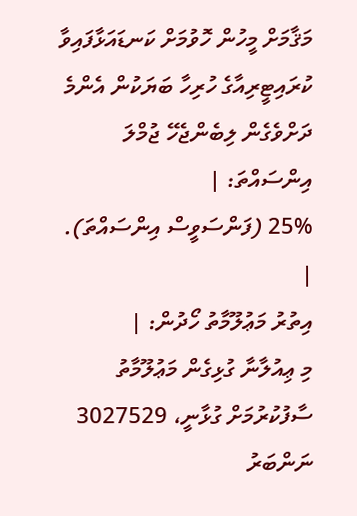މަޤާމަށް މީހުން ހޮވުމަށް ކަނޑައަޅާފައިވާ ކުރައިޓީރިއާގެ ހުރިހާ ބަޔަކުން އެންމެ ދަށްވެގެން ލިބެންޖެހޭ ޖުމްލަ އިންސައްތަ: |
25% (ފަންސަވީސް އިންސައްތަ). |
އިތުރު މަޢުލޫމާތު ހޯދުން: |
މި ޢިއުލާނާ ގުޅިގެން މަޢުލޫމާތު ސާފުކުރުމަށް ގުޅާނީ، 3027529 ނަންބަރު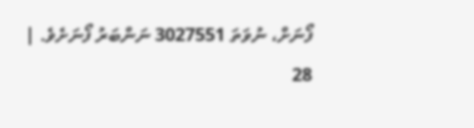ފޯނަށް، ނުވަތަ 3027551 ނަންބަރު ފޯނަށެވެ. |
28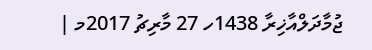ޖުމާދަލްއާޚިރާ 1438ހ 27 މާރިޗު 2017މ |